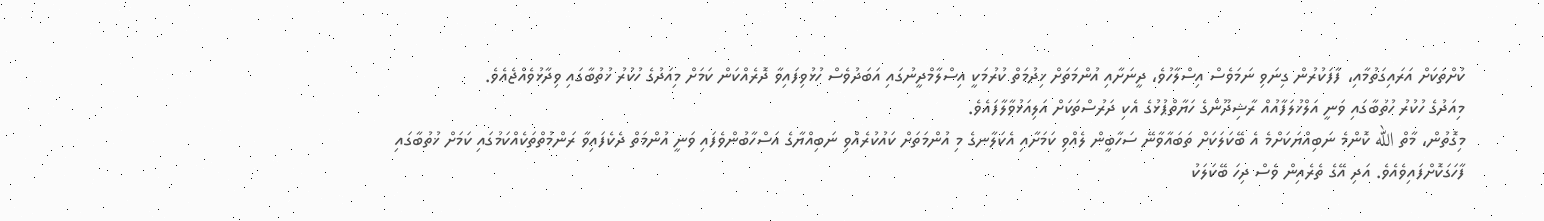ކުށްތަކަށް އަރައިގަތުމާއި، ފާފަކުރުން ގިނަވި ނަމަވެސް އިސްލާހުވެ، ދީނަށާއި އުންމަތަށް ޚިދުމަތް ކުރުމަކީ އިސްލާމްދީނުގައި އަބަދުވެސް ހުޅުވިފައިވާ ދޮރެއްކަން ކަމަށް މިއަދުގެ ހުކުރު ޚުތުބާގައި ވިދާޅުވެއްޖެއެވެ.
މިއަދުގެ ހުކުރު ހުތުބާގައި ވަނީ އަލްޚުލަފާއުއް ރާޝިދޫންގެ ހަޔާތްޕުޅުގެ އެކި ދަރުސްތަކަށް އަލިއަޅުވާލާފައެވެ.
މިގޮތުން، މާތް الله ކޮންމެ ނަބިއްޔަކަށްމެ އެ ބޭކަލަކަށް ތަބައާވާނޭ ސަހާބީން ލެއްވި ކަމަށާއި އެކަލާނގެ މި އުންމަތަށް ކައުކުރެއްވި ނަބިއްޔާގެ އަސްހާބުންވެފައި ވަނީ އުންމަތް ދެކެފައިވާ ރަންމުތްތަކެއްކަމުގައި ކަމަށް ޚުތުބާގައި ފާހަގަކޮށްފައިވެއެވެ. އަދި އޭގެ ތެރެއިން ވެސް ދިހަ ބޭކަލަކު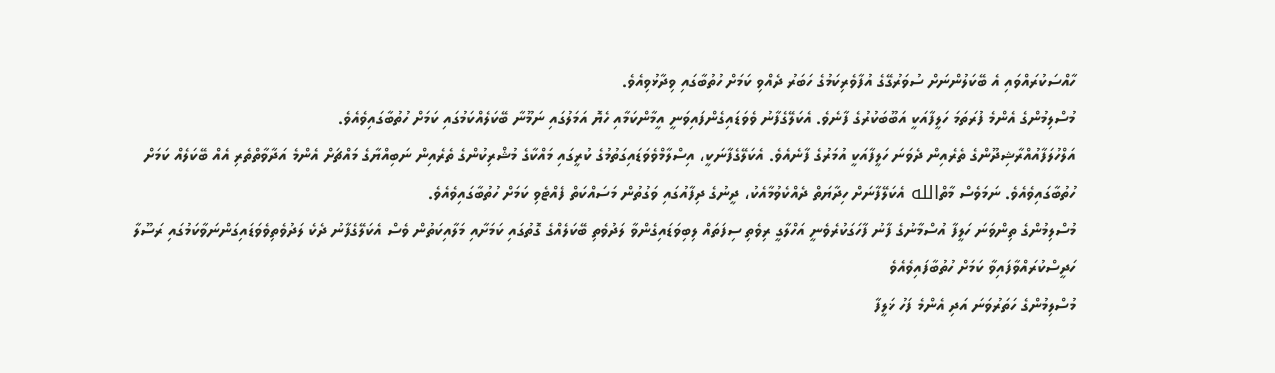ހާއްސަކުރައްވައި އެ ބޭކަލުންނަށް ސުވަރުގޭގެ އުފާވެރިކަމުގެ ހަބަރު ދެއްވި ކަމަށް ހުތުބާގައި ވިދާޅުވިއެވެ.
މުސްލިމުންގެ އެންމެ ފުރަތަމަ ހަލީފާއަކީ އަބޫބަކުރުގެ ފާނެވެ. އެކަލޭގެފާނު ވެވަޑައިގެންފައިވަނީ އީމާންކަމާއި ހެޔޮ އަމަލުގައި ނަމޫނާ ބޭކަލެއްކަމުގައި ކަމަށް ހުތުބާގައިވެއެވެ.
އަލްހުލަފާއުއްރާޝިދޫންގެ ތެރެއިން ދެވަނަ ހަލީފާއަކީ އުމަރުގެ ފާނެއެވެ. އެކަލޭގެފާނަކީ، އިސްލާމްވެވަޑައިގަތުމުގެ ކުރީގައި މައްކާގެ މުޝްރިކުންގެ ތެރެއިން ނަބިއްޔާގެ މައްޗަށް އެންމެ އަދާވާތްތެރި އެއް ބޭކަލެއް ކަމަށް ހުތުބާގައިވެއެވެ. ނަމަވެސް މާތްالله އެކަލޭފާނަށް ހިދާޔަތް ދެއްކެވުމާއެކު، ދީނުގެ ދިފާއުގައި ވަގުތުން މަސައްކަތް ފެއްޓެވި ކަމަށް ހުތުބާގައިވެއެވެ.
މުސްލިމުންގެ ތިންވަނަ ހަލީފާ އުސްމާނުގެ ފާނު ފާހަގަކުރެވެނީ އަހްލާގީ ރިވެތި ސިފަތައް ލިބިވަޑައިގެންވާ ލަދުވެތި ބޭކަލެއްގެ ގޮތުގައި ކަމަށާއި މަލާއިކަތުން ވެސް އެކަލޭގެފާނު ދެކެ ލަދުވެތިވެވަޑައިގަންނަވާކަމުގައި ރަސޫލާ ހަދީސްކުރައްވާފައިވާ ކަމަށް ހުތުބާފައިވެއެވެ
މުސްލިމުންގެ ހަތަރުވަނަ އަދި އެންމެ ފަހު ޚަލީފާ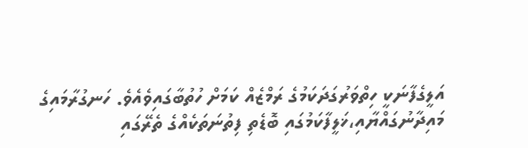އަލީގެފާނަކީ ހިތްވަރުގަދަކަމުގެ ރަމްޒެއް ކަމަށް ހުތުބާގައިވެއެވެ. ހަނގުރާމައިގެ މައިދާނުގައްޔާއި،ޚަލީފާކަމުގައި ބޮޑެތި ފިތުނަތަކެއްގެ ތެރޭގައި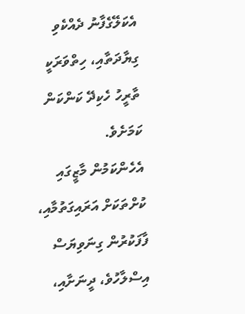އެކަލޭގެފާނު ދެއްކެވި ގިޔާދަތާއި، ހިތްވަރަކީ ތާރީހު ހެކިދޭ ކަންކަން ކަމަށެވެ.
އެހެންކަމުން މާޒީގައި ކުށްތަކަށް އަރައިގަތުމާއި، ފާފަކުރުން ގިނަވިޔަސް އިސްލާހުވެ، ދީނަށާއި،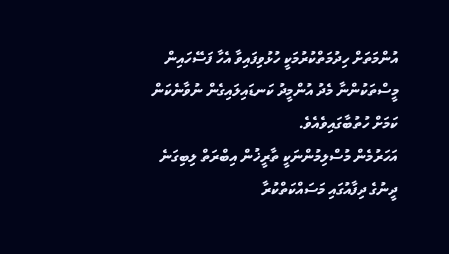އުންމަތަށް ހިދުމަތްކުރުމަކީ ހުޅުވިފައިވާ އެހާ ފަސޭހައިން މީސްތަކުންނާ މެދު އުންމީދު ކަނޑައިލައިގެން ނުވާނެކަން ކަމަށް ހުތުބާގައިވެއެވެ.
އަހަރުމެން މުސްލިމުންނަކީ ތާރީޚުން އިބްރަތް ލިބިގަނެ ދީނުގެ ދިފާއުގައި މަސައްކަތްކުރާ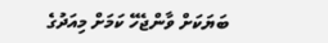ބަޔަކަށް ވާންޖެހޭ ކަމަށް މިއަދުގެ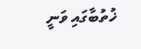ޚުތުބާގައި ވަނީ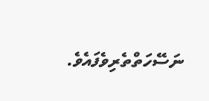ނަސޭހަތްތެރިވެފައެވެ.